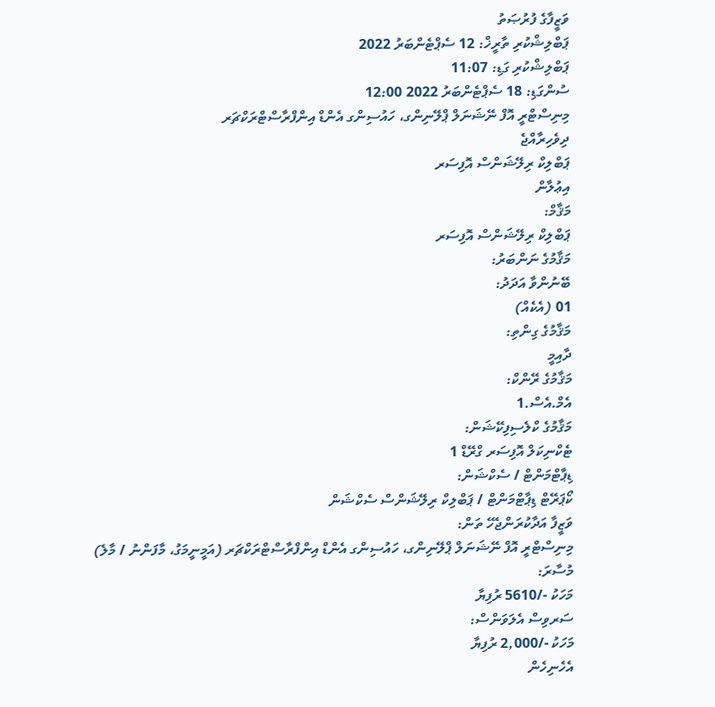ވަޒީފާގެ ފުރުޞަތު
ޕަބްލިޝްކުރި ތާރީޚް: 12 ސެޕްޓެންބަރު 2022
ޕަބްލިޝްކުރި ގަޑި: 11:07
ސުންގަޑި: 18 ސެޕްޓެންބަރު 2022 12:00
މިނިސްޓްރީ އޮފް ނޭޝަނަލް ޕްލޭނިންގ، ހައުސިންގ އެންޑް އިންފްރާސްޓްރަކްޗަރ
ދިވެހިރާއްޖެ
ޕަބްލިކް ރިލޭޝަންސް އޮފިސަރ
އިޢުލާން
މަޤާމް:
ޕަބްލިކް ރިލޭޝަންސް އޮފިސަރ
މަޤާމުގެ ނަންބަރު:
ބޭނުންވާ އަދަދު:
01 (އެކެއް)
މަޤާމުގެ ގިންތި:
ދާއިމީ
މަޤާމުގެ ރޭންކް:
އެމް.އެސް.1
މަޤާމުގެ ކްލެސިފިކޭޝަން:
ޓެކްނިކަލް އޮފިސަރ ގްރޭޑް 1
ޑިޕާޓްމަންޓް / ސެކްޝަން:
ކޯޕަރޭޓް ޑިޕާޓްމަންޓް / ޕަބްލިކް ރިލޭޝަންސް ސެކްޝަން
ވަޒީފާ އަދާކުރަންޖެހޭ ތަން:
މިނިސްޓްރީ އޮފް ނޭޝަނަލް ޕްލޭނިންގ، ހައުސިންގ އެންޑް އިންފްރާސްޓްރަކްޗަރ (އަމީނީމަގު، މާފަންނު / މާލެ)
މުސާރަ:
މަހަކު -/5610 ރުފިޔާ
ސަރވިސް އެލަވަންސް:
މަހަކު -/2,000 ރުފިޔާ
އެހެނިހެން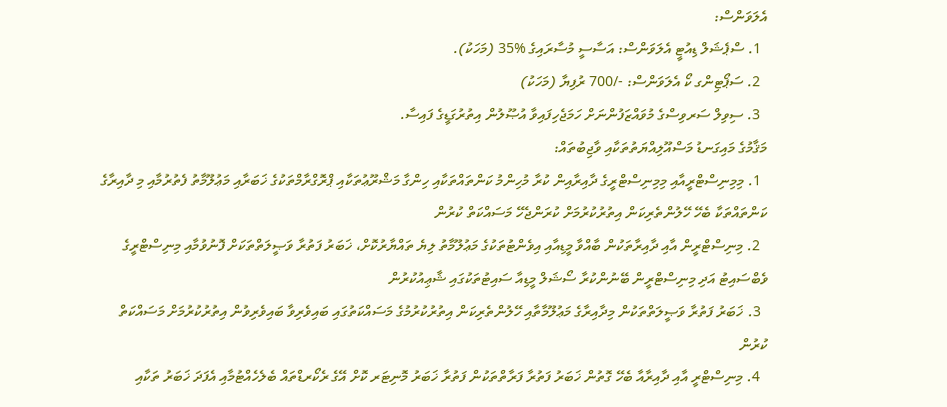އެލަވަންސް:
  1. ސްޕެޝަލް ޑިއުޓީ އެލަވަންސް: އަސާސީ މުސާރައިގެ %35 (މަހަކު).
  2. ސަޕޯޓިންގ ކޯ އެލަވަންސް: -/700 ރުފިޔާ (މަހަކު)
  3. ސިވިލް ސަރވިސްގެ މުވައްޒަފުންނަށް ހަމަޖެހިފައިވާ އުޞޫލުން އިތުރުގަޑީގެ ފައިސާ.
މަޤާމުގެ މައިގަނޑު މަސްއޫލިއްޔަތުތަކާއި ވާޖިބުތައް:
  1. މިމިނިސްޓްރީއާއި މިމިނިސްޓްރީގެ ދާއިރާއިން ކުރާ މުހިންމު ކަންތައްތަކާއި ހިންގާ މަޝްރޫޢުތަކާއި ޕްރޮގްރާމްތަކުގެ ޚަބަރާއި މަޢުލޫމާތު ފެތުރުމާއި މި ދާއިރާގެ ކަންތައްތަކާ ބެހޭ ހޭލުންތެރިކަން އިތުރުކުރުމަށް ކުރަންޖެހޭ މަސައްކަތް ކުރުން
  2. މިނިސްޓްރީން އާއި ދާއިރާތަކުން ބާއްވާ މީޑިއާއި އިވެންޓުތަކުގެ މަޢުލޫމާތު ލިޔެ ތައްޔާރުކޮށް، ޚަބަރު ފަތުރާ ވަޞީލަތްތަކަށް ފޮނުވުމާއި މިނިސްޓްރީގެ ވެބްސައިޓު އަދި މިނިސްޓްރީން ބޭނުންކުރާ ސޯޝަލް މީޑިއާ ސައިޓުތަކުގައި ޝާޢިއުކުރުން
  3. ޚަބަރު ފަތުރާ ވަޞީލަތްތަކުން މިދާއިރާގެ މަޢުލޫމާތާއި ހޭލުންތެރިކަން އިތުރުކުރުމުގެ މަސައްކަތުގައި ބައިވެރިވާ ބައިވެރިވުން އިތުރުކުރުމަށް މަސައްކަތް ކުރުން
  4. މިނިސްޓްރީ އާއި ދާއިރާއާ ބެހޭ ގޮތުން ޚަބަރު ފަތުރާ ފަރާތްތަކުން ފަތުރާ ޚަބަރު މޮނިޓަރ ކޮށް އޭގެ ރެކޯރޑްތައް ބެލެހެއްޓުމާއި އެފަދަ ޚަބަރު ތަކާއި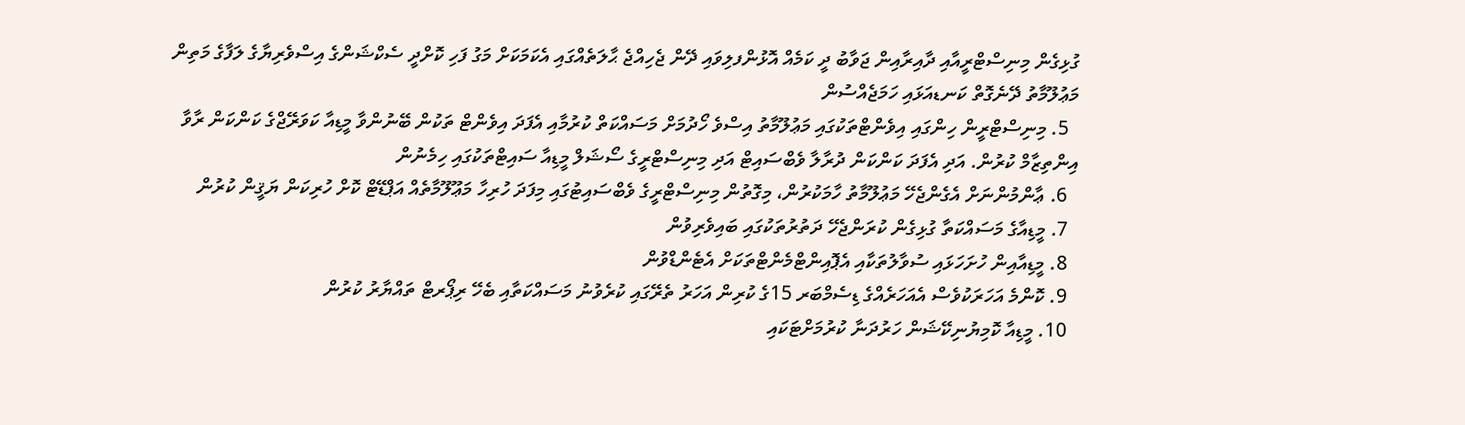ގުޅިގެން މިނިސްޓްރީއާއި ދާއިރާއިން ޖަވާބު ދީ ކަމެއް އޮޅުންފލިވައި ދޭން ޖެހިއްޖެ ޙާލަތެއްގައި އެކަމަކަށް މަގު ފަހި ކޮށްދީ ސެކްޝަންގެ އިސްވެރިޔާގެ ލަފާގެ މަތިން މަޢުލޫމާތު ދޭނެގޮތް ކަނޑއަޅައި ހަމަޖެއްސުން
  5. މިނިސްޓްރީން ހިންގައި އިވެންޓްތަކުގައި މަޢުލޫމާތު އިސްވެ ހޯދުމަށް މަސައްކަތް ކުރުމާއި އެފަދަ އިވެންޓް ތަކުން ބޭނުންވާ މީޑިއާ ކަވަރޭޖްގެ ކަންކަން ރާވާ އިންތިޒާމް ކުރުން. އަދި އެފަދަ ކަންކަން ދުރާލާ ވެބްސައިޓް އަދި މިނިސްޓްރީގެ ސޯޝަލް މީޑިއާ ސައިޓްތަކުގައި ހިމެނުން
  6. ޢާންމުންނަށް އެގެންޖެހޭ މަޢުލޫމާތު ހާމަކުރުން، މިގޮތުން މިނިސްޓްރީގެ ވެބްސައިޓުގައި މިފަދަ ހުރިހާ މަޢޫލޫމާތެއް އަޕްޑޭޓް ކޮށް ހުރިކަން ޔަޤީން ކުރުން
  7. މީޑިއާގެ މަސައްކަތާ ގުޅިގެން ކުރަންޖެހޭ ދަތުރުތަކުގައި ބައިވެރިވުން
  8. މީޑިއާއިން ހުށަހަޅައި ސުވާލުތަކާއި އެޕޮއިންޓްމެންޓްތަކަށް އެޓެންޑްވުން
  9. ކޮންމެ އަހަރަކުވެސް އެއަހަރެއްގެ ޑިސެމްބަރ 15ގެ ކުރިން އަހަރު ތެރޭގައި ކުރެވުނު މަސައްކަތާއި ބެހޭ ރިޕޯރޓް ތައްޔާރު ކުރުން
  10. މީޑިއާ ކޮމިޔުނިކޭޝަން ހަރުދަނާ ކުރުމަށްޓަކައި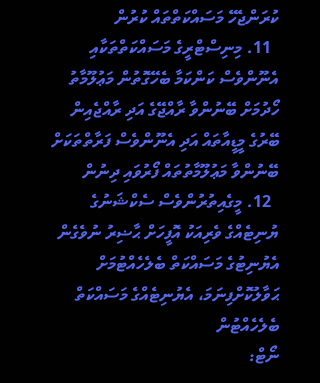ކުރަންޖެހޭ މަސައްކަތްތައް ކުރުން
  11. މިނިސްޓްރީގެ މަސައްކަތްތަކާއި އެނޫންވެސް ކަންކަމާ ބެހޭގޮތުން މަޢުލޫމާތު ހޯދުމަށް ބޭނުންވާ ރާއްޖޭގެ އަދި ރާއްޖެއިން ބޭރުގެ މީޑީއާތައް އަދި އެނޫންވެސް ފަރާތްތަކަށް ބޭނުންވާ މަޢުލޫމާތުތައް ފޯރުވައި ދިނުން
  12. މީގެއިތުރުންވެސް ސެކްޝަނުގެ ޔުނިޓެއްގެ ވެރިއަކު އޮފީހަށް ޙާޟިރު ނުވެގެން އެޔުނިޓުގެ މަސައްކަތް ބެލެހެއްޓުމަށް ޙަވާލުކޮށްފިނަމަ، އެޔުނިޓެއްގެ މަސައްކަތް ބެލެހެއްޓުން
ނޯޓް: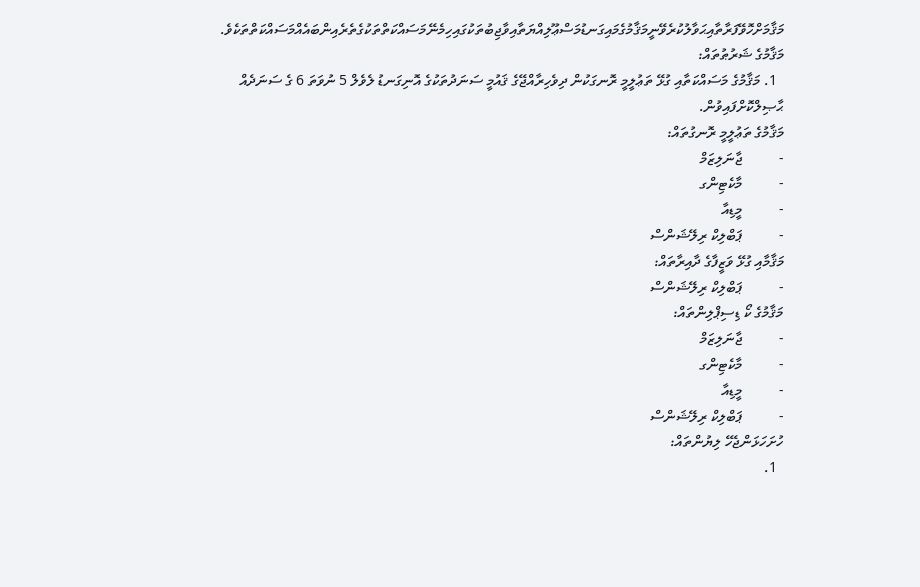މަޤާމަށްހޮވޭފަރާތާއިޙަވާލުކުރެވޭނީމަޤާމުގެމައިގަނޑުމަސްޢޫލިއްޔަތާއިވާޖިބުތަކުގައިހިމެނޭމަސައްކަތްތަކުގެތެރެއިންބައެއްމަސައްކަތްތަކެވެ.
މަޤާމުގެ ޝަރުޠުތައް:
  1. މަޤާމުގެ މަސައްކަތާއި ގުޅޭ ތަޢުލީމީ ރޮނގަކުން ދިވެހިރާއްޖޭގެ ޤައުމީ ސަނަދުތަކުގެ އޮނިގަނޑު ލެވެލް 5 ނުވަތަ 6 ގެ ސަނަދެއް ޙާޞިލްކޮށްފައިވުން.
މަޤާމުގެ ތަޢުލީމީ ރޮނގުތައް:
-          ޖާނަލިޒަމް
-          މާކެޓިންގ
-          މީޑިއާ
-          ޕަބްލިކް ރިލޭޝަންސް
މަޤާމާއި ގުޅޭ ވަޒީފާގެ ދާއިރާތައް:
-          ޕަބްލިކް ރިލޭޝަންސް
މަޤާމުގެ ކޯ ޑިސިޕްލިންތައް:
-          ޖާނަލިޒަމް
-          މާކެޓިންގ
-          މީޑިއާ
-          ޕަބްލިކް ރިލޭޝަންސް
ހުށަހަޅަންޖެހޭ ލިޔުންތައް:
  1.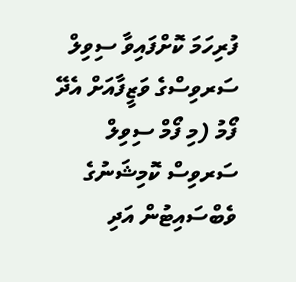ފުރިހަމަ ކޮށްފައިވާ ސިވިލް ސަރވިސްގެ ވަޒީފާއަށް އެދޭ ފޯމު (މި ފޯމް ސިވިލް ސަރވިސް ކޮމިޝަނުގެ ވެބްސައިޓުން އަދި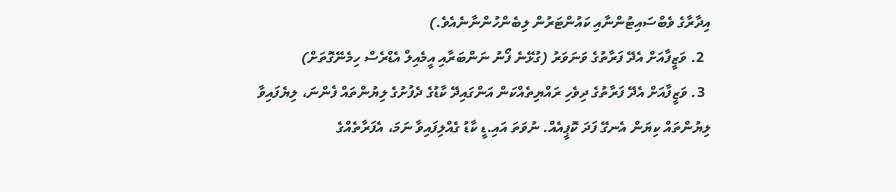އިދާރާގެ ވެބްސައިޓުންނާއި ކައުންޓަރުން ލިބެންހުންނާނެއެވެ.)
  2. ވަޒީފާއަށް އެދޭ ފަރާތުގެ ވަނަވަރު (ގުޅޭނެ ފޯނު ނަންބަރާއި އީމެއިލް އެޑްރެސް ހިމެނޭގޮތަށް)
  3. ވަޒީފާއަށް އެދޭ ފަރާތުގެ ދިވެހި ރައްޔިތެއްކަން އަންގައިދޭ ކާޑުގެ ދެފުށުގެ ލިޔުންތައް ފެންނަ، ލިޔެފައިވާ ލިޔުންތައް ކިޔަން އެނގޭ ފަދަ ކޮޕީއެއް. ނުވަތަ އައި.ޑީ ކާޑު ގެއްލިފައިވާ ނަމަ، އެފަރާތެއްގެ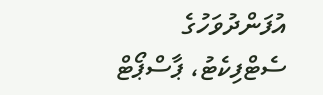އުފަންދުވަހުގެ ސެޓްފިކެޓު، ޕާސްޕޯޓް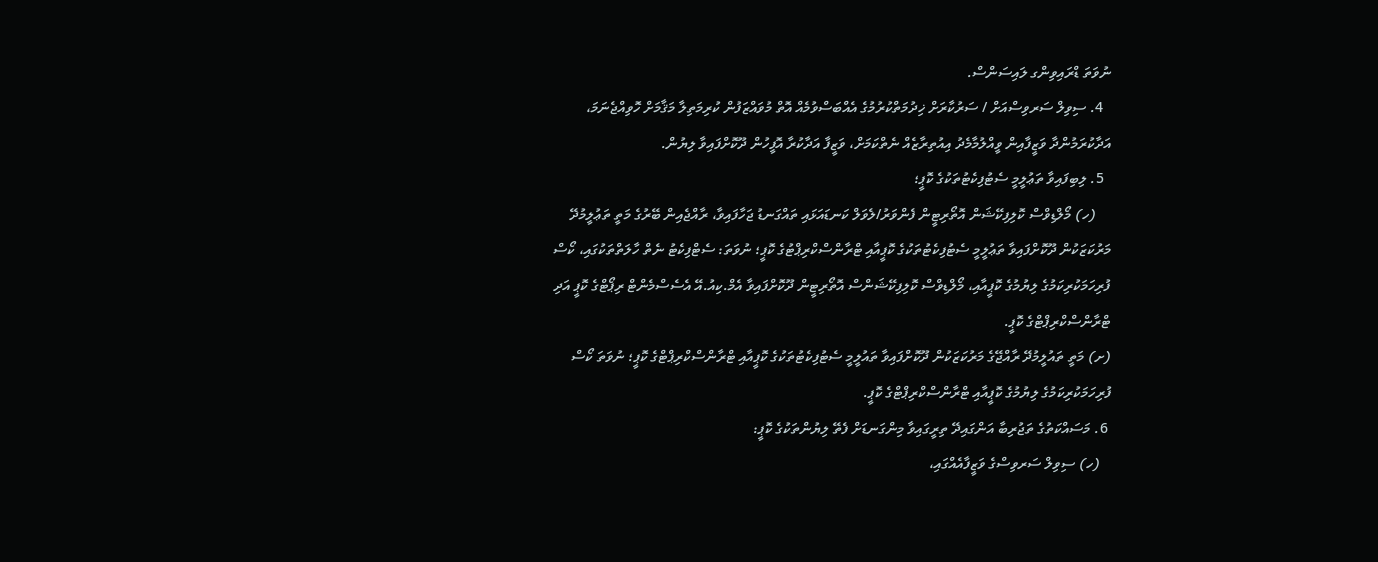ނުވަތަ ޑްރައިވިންގ ލައިސަންސް.
  4. ސިވިލް ސަރވިސްއަށް / ސަރުކާރަށް ޚިދުމަތްކުރުމުގެ އެއްބަސްވުމެއް އޮތް މުވައްޒަފުން ކުރިމަތިލާ މަޤާމަށް ހޮވިއްޖެނަމަ، އަދާކުރަމުންދާ ވަޒީފާއިން ވީއްލުމާމެދު އިއުތިރާޒެއް ނެތްކަމަށް، ވަޒީފާ އަދާކުރާ އޮފީހުން ދޫކޮށްފައިވާ ލިޔުން.
  5. ލިބިފައިވާ ތަޢުލީމީ ސެޓުފިކެޓުތަކުގެ ކޮޕީ؛
    (ހ) މޯލްޑިވްސް ކޮލިފިކޭޝަން އޮތޯރިޓީން ފެންވަރު/ލެވަލް ކަނޑައަޅައި ތައްގަނޑު ޖަހާފައިވާ، ރާއްޖެއިން ބޭރުގެ މަތީ ތަޢުލީމުދޭ މަރުކަޒަކުން ދޫކޮށްފައިވާ ތަޢުލީމީ ސެޓުފިކެޓުތަކުގެ ކޮޕީއާއި ޓްރާންސްކްރިޕްޓުގެ ކޮޕީ؛ ނުވަތަ: ސެޓްފިކެޓު ނެތް ހާލަތްތަކުގައި، ކޯސް ފުރިހަމަކުރިކަމުގެ ލިޔުމުގެ ކޮޕީއާއި، މޯލްޑިވްސް ކޮލިފިކޭޝަންސް އޮތޯރިޓީން ދޫކޮށްފައިވާ އެމް.ކިއު.އޭ އެސެސްމެންޓް ރިޕޯޓްގެ ކޮޕީ އަދި ޓްރާންސްކްރިޕްޓްގެ ކޮޕީ.
(ށ) މަތީ ތައުލީމުދޭ ރާއްޖޭގެ މަރުކަޒަކުން ދޫކޮށްފައިވާ ތައުލީމީ ސެޓުފިކެޓުތަކުގެ ކޮޕީއާއި ޓްރާންސްކްރިޕްޓްގެ ކޮޕީ؛ ނުވަތަ ކޯސް ފުރިހަމަކުރިކަމުގެ ލިޔުމުގެ ކޮޕީއާއި ޓްރާންސްކްރިޕްޓްގެ ކޮޕީ.
 6. މަސައްކަތުގެ ތަޖުރިބާ އަންގައިދޭ ތިރީގައިވާ މިންގަނޑަށް ފެތޭ ލިޔުންތަކުގެ ކޮޕީ:
   (ހ) ސިވިލް ސަރވިސްގެ ވަޒީފާއެއްގައި،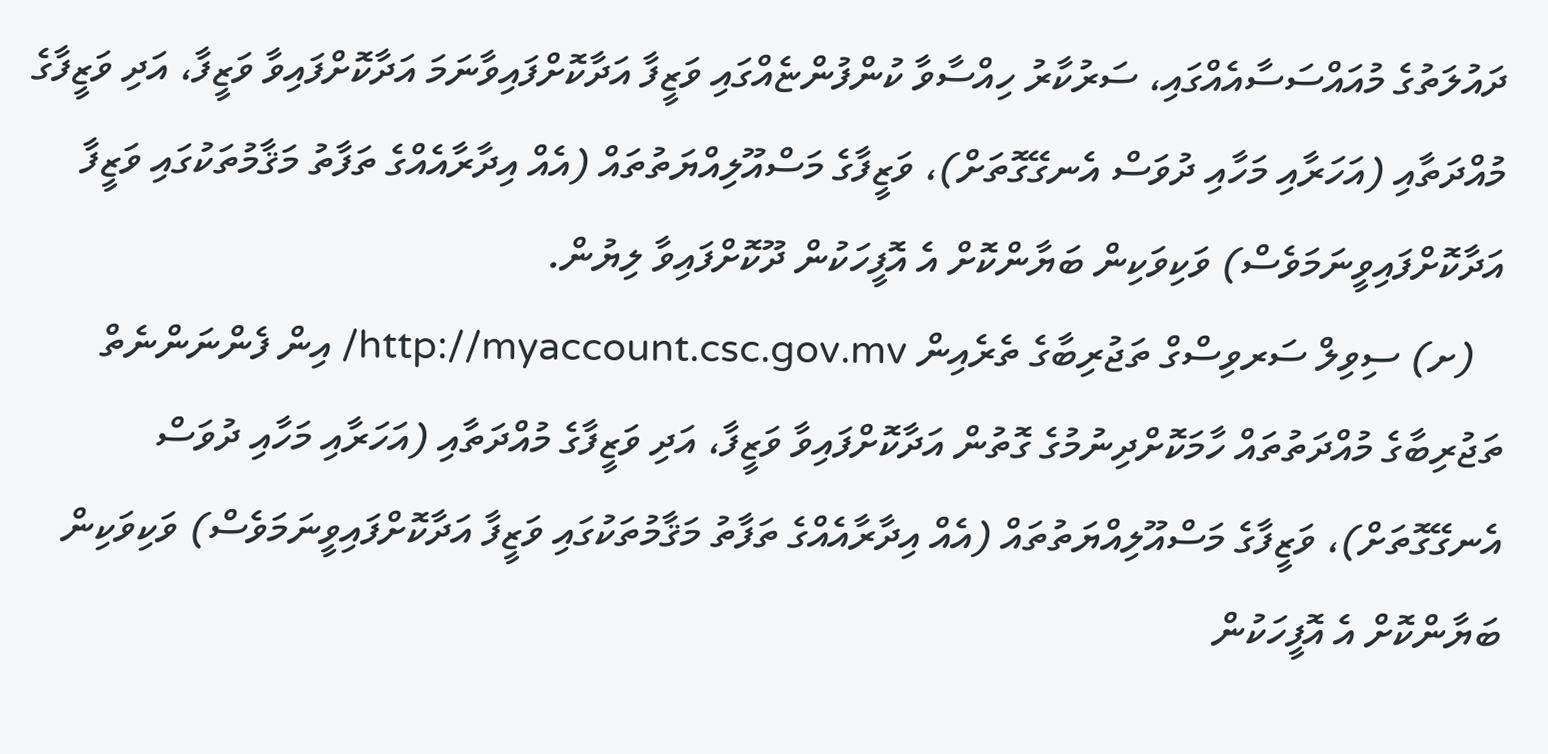ދައުލަތުގެ މުއައްސަސާއެއްގައި، ސަރުކާރު ހިއްސާވާ ކުންފުންޏެއްގައި ވަޒީފާ އަދާކޮށްފައިވާނަމަ އަދާކޮށްފައިވާ ވަޒީފާ، އަދި ވަޒީފާގެ މުއްދަތާއި (އަހަރާއި މަހާއި ދުވަސް އެނގޭގޮތަށް)، ވަޒީފާގެ މަސްއޫލިއްޔަތުތައް (އެއް އިދާރާއެއްގެ ތަފާތު މަޤާމުތަކުގައި ވަޒީފާ އަދާކޮށްފައިވީނަމަވެސް) ވަކިވަކިން ބަޔާންކޮށް އެ އޮފީހަކުން ދޫކޮށްފައިވާ ލިޔުން.
   (ށ) ސިވިލް ސަރވިސްގް ތަޖުރިބާގެ ތެރެއިން http://myaccount.csc.gov.mv/ އިން ފެންނަންނެތް ތަޖުރިބާގެ މުއްދަތުތައް ހާމަކޮށްދިނުމުގެ ގޮތުން އަދާކޮށްފައިވާ ވަޒީފާ، އަދި ވަޒީފާގެ މުއްދަތާއި (އަހަރާއި މަހާއި ދުވަސް އެނގޭގޮތަށް)، ވަޒީފާގެ މަސްއޫލިއްޔަތުތައް (އެއް އިދާރާއެއްގެ ތަފާތު މަޤާމުތަކުގައި ވަޒީފާ އަދާކޮށްފައިވީނަމަވެސް) ވަކިވަކިން ބަޔާންކޮށް އެ އޮފީހަކުން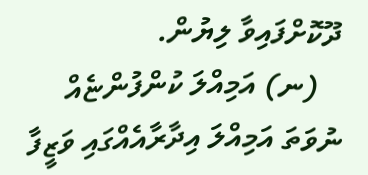ދޫކޮށްފައިވާ ލިޔުން.
   (ނ) އަމިއްލަ ކުންފުންޏެއް ނުވަތަ އަމިއްލަ އިދާރާއެއްގައި ވަޒީފާ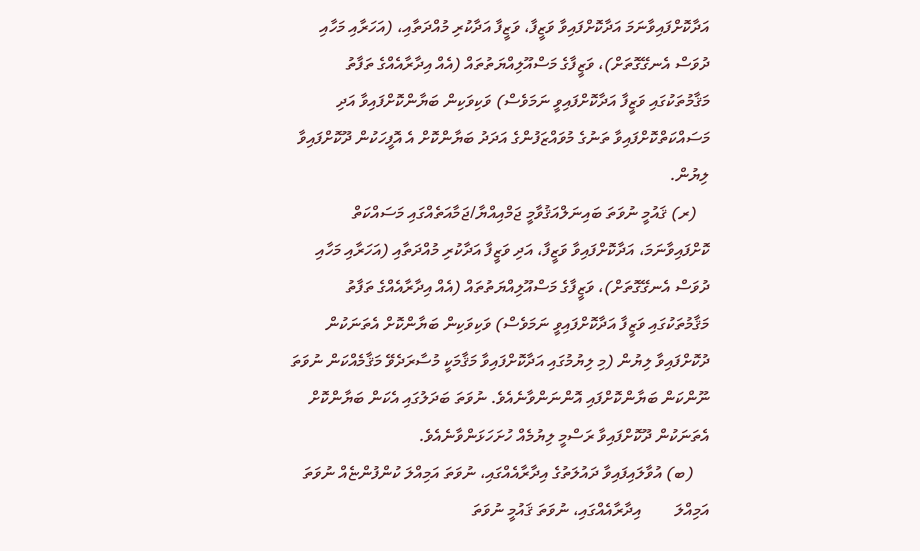އަދާކޮށްފައިވާނަމަ އަދާކޮށްފައިވާ ވަޒީފާ، ވަޒީފާ އަދާކުރި މުއްދަތާއި، (އަހަރާއި މަހާއި ދުވަސް އެނގޭގޮތަށް)، ވަޒީފާގެ މަސްއޫލިއްޔަތުތައް (އެއް އިދާރާއެއްގެ ތަފާތު މަޤާމުތަކުގައި ވަޒީފާ އަދާކޮށްފައިވީ ނަމަވެސް) ވަކިވަކިން ބަޔާންކޮށްފައިވާ އަދި މަސައްކަތްކޮށްފައިވާ ތަނުގެ މުވައްޒަފުންގެ އަދަދު ބަޔާންކޮށް އެ އޮފީހަކުން ދޫކޮށްފައިވާ ލިޔުން.
   (ރ) ޤައުމީ ނުވަތަ ބައިނަލްއަޤުވާމީ ޖަމްއިއްޔާ/ޖަމާއަތެއްގައި މަސައްކަތް ކޮށްފައިވާނަމަ، އަދާކޮށްފައިވާ ވަޒީފާ، އަދި ވަޒީފާ އަދާކުރި މުއްދަތާއި (އަހަރާއި މަހާއި ދުވަސް އެނގޭގޮތަށް)، ވަޒީފާގެ މަސްއޫލިއްޔަތުތައް (އެއް އިދާރާއެއްގެ ތަފާތު މަޤާމުތަކުގައި ވަޒީފާ އަދާކޮށްފައިވީ ނަމަވެސް) ވަކިވަކިން ބަޔާންކޮށް އެތަނަކުން ދުކޮށްފައިވާ ލިޔުން (މި ލިޔުމުގައި އަދާކޮށްފައިވާ މަޤާމަކީ މުސާރަދެވޭ މަޤާމެއްކަން ނުވަތަ ނޫންކަން ބަޔާންކޮށްފައި އޮންނަންވާނެއެވެ. ނުވަތަ ބަދަލުގައި އެކަން ބަޔާންކޮށް އެތަނަކުން ދޫކޮށްފައިވާ ރަސްމީ ލިޔުމެއް ހުށަހަޅަންވާނެއެވެ.
    (ބ) އުވާލައިފައިވާ ދައުލަތުގެ އިދާރާއެއްގައި، ނުވަތަ އަމިއްލަ ކުންފުންޏެއް ނުވަތަ އަމިއްލަ        އިދާރާއެއްގައި، ނުވަތަ ޤައުމީ ނުވަތަ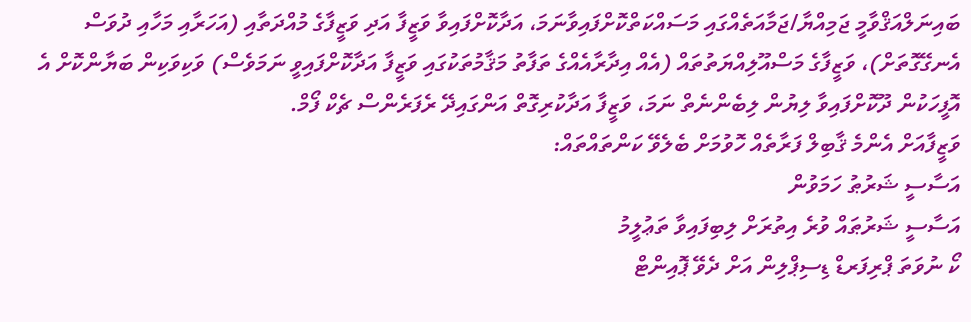ބައިނަލްއަޤްވާމީ ޖަމިއްޔާ/ޖަމާއަތެއްގައި މަސައްކަތްކޮށްފައިވާނަމަ، އަދާކޮށްފައިވާ ވަޒީފާ އަދި ވަޒީފާގެ މުއްދަތާއި (އަހަރާއި މަހާއި ދުވަސް އެނގޭގޮތަށް)، ވަޒީފާގެ މަސްއޫލިއްޔަތުތައް (އެއް އިދާރާއެއްގެ ތަފާތު މަޤާމުތަކުގައި ވަޒީފާ އަދާކޮށްފައިވީ ނަމަވެސް) ވަކިވަކިން ބަޔާންކޮށް އެ އޮފީހަކުން ދޫކޮށްފައިވާ ލިޔުން ލިބެންނެތް ނަމަ، ވަޒީފާ އަދާކުރިގޮތް އަންގައިދޭ ރެފަރެންސް ޗެކް ފޯމް.
ވަޒީފާއަށް އެންމެ ޤާބިލް ފަރާތެއް ހޮވުމަށް ބެލެވޭ ކަންތައްތައް:
އަސާސީ ޝަރުޠު ހަމަވުން
އަސާސީ ޝަރުޠައް ވުރެ އިތުރަށް ލިބިފައިވާ ތަޢުލީމު
ކޯ ނުވަތަ ޕްރިފަރޑް ޑިސިޕްލިން އަށް ދެވޭ ޕޮއިންޓް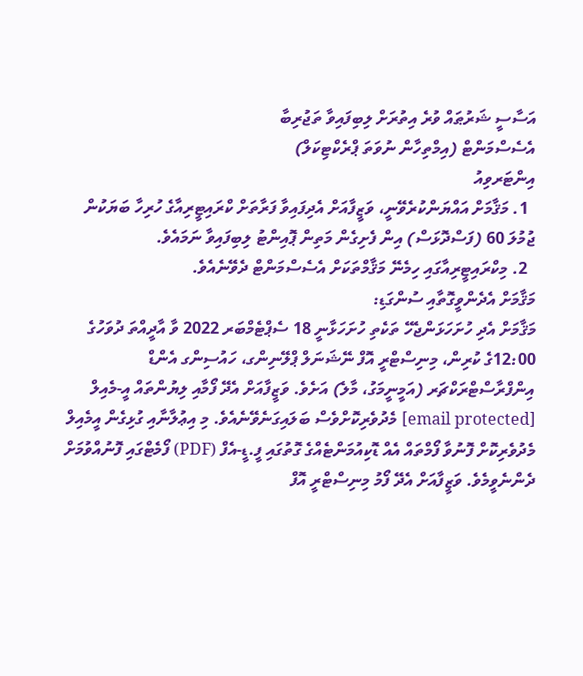އަސާސީ ޝަރުޠައް ވުރެ އިތުރަށް ލިބިފައިވާ ތަޖުރިބާ
އެސެސްމަންޓް (އިމްތިހާން ނުވަތަ ޕްރެކްޓިކަލް)
އިންޓަރވިއު
  1. މަޤާމަށް އައްޔަންކުރެވޭނީ، ވަޒީފާއަށް އެދިފައިވާ ފަރާތަށް ކްރައިޓީރިއާގެ ހުރިހާ ބަޔަކުން ޖުމުލަ 60 (ފަސްދޮޅަސް) އިން ފެށިގެން މަތިން ޕޮއިންޓު ލިބިފައިވާ ނަމައެވެ.
  2. މިކްރައިޓީރިއާގައި ހިމެނޭ މަޤާމްތަކަށް އެސެސްމަންޓް ދެވޭނެއެވެ.
މަޤާމަށް އެދެންވީގޮތާއި ސުންގަޑި:
މަޤާމަށް އެދި ހުށަހަޅަންޖެހޭ ތަކެތި ހުށަހަޅާނީ 18 ސެޕްޓެމްބަރ 2022 ވާ އާދީއްތަ ދުވަހުގެ 12:00ގެ ކުރިން، މިނިސްޓްރީ އޮފް ނޭޝަނަލް ޕްލޭނިންގ، ހައުސިންގ އެންޑް އިންފްރާސްޓްރަކްޗަރ (އަމީނީމަގު، މާލެ) އަށެވެ. ވަޒީފާއަށް އެދޭ ފޯމާއި ލިޔުންތައް އީ-މެއިލް [email protected] މެދުވެރިކޮށްވެސް ބަލައިގަނެވޭނެއެވެ. މި އިޢުލާނާއި ގުޅިގެން އީމެއިލް މެދުވެރިކޮށް ފޮނުވާ ފޯމްތައް އެއް ޑޮކިއުމަންޓެއްގެ ގޮތުގައި ފީ.ޑީ-އެފް (PDF) ފޯމެޓްގައި ފޮނުއްވުމަށް ދެންނެވީމެވެ. ވަޒީފާއަށް އެދޭ ފޯމު މިނިސްޓްރީ އޮފް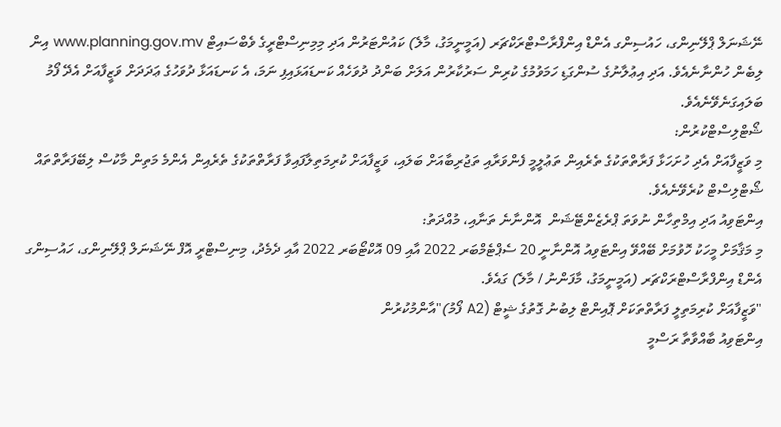ނޭޝަނަލް ޕްލޭނިންގ، ހައުސިންގ އެންޑް އިންފްރާސްޓްރަކްޗަރ (އަމީނީމަގު، މާލެ) ކައުންޓަރުން އަދި މިމިނިސްޓްރީގެ ވެބްސައިޓް www.planning.gov.mv އިން ލިބެން ހުންނާނެއެވެ. އަދި އިޢުލާނުގެ ސުންގަޑި ހަމަވުމުގެ ކުރިން ސަރުކާރުން އަލަށް ބަންދު ދުވަހެއް ކަނޑައަޅައިފި ނަމަ، އެ ކަނޑައަޅާ ދުވަހުގެ ޢަދަދަށް ވަޒީފާއަށް އެދޭ ފޯމު ބަލައިގަނެވޭނެއެވެ.
ޝޯޓްލިސްޓްކުރުން:
މި ވަޒީފާއަށް އެދި ހުށަހަޅާ ފަރާތްތަކުގެ ތެރެއިން ތަޢުލީމީ ފެންވަރާއި ތަޖުރިބާއަށް ބަލައި، ވަޒީފާއަށް ކުރިމަތިލާފައިވާ ފަރާތްތަކުގެ ތެރެއިން އެންމެ މަތިން މާކުސް ލިބޭފަރާތްތައް ޝޯޓްލިސްޓް ކުރެވޭނެއެވެ.
އިންޓަވިއު އަދި އިމްތިހާން ނުވަތަ ޕްރެޒެންޓޭޝަން  އޮންނާނެ ތަނާއި، މުއްދަތު:
މި މަޤާމަށް މީހަކު ހޮވުމަށް ބޭއްވޭ އިންޓަވިއު އޮންނާނީ 20 ސެޕްޓެމްބަރ 2022 އާއި 09 އޮކްޓޯބަރ 2022 އާއި ދެމެދު، މިނިސްޓްރީ އޮފް ނޭޝަނަލް ޕްލޭނިންގ، ހައުސިންގ އެންޑް އިންފްރާސްޓްރަކްޗަރ (އަމީނީމަގު، މާފަންނު / މާލެ) ގައެވެ.
"ވަޒީފާއަށް ކުރިމަތިލީ ފަރާތްތަކަށް ޕޮއިންޓް ލިބުނު ގޮތުގެ ޝީޓް (A2 ފޯމު)"އާންމުކުރުން
އިންޓަވިއު ބާއްވާތާ ރަސްމީ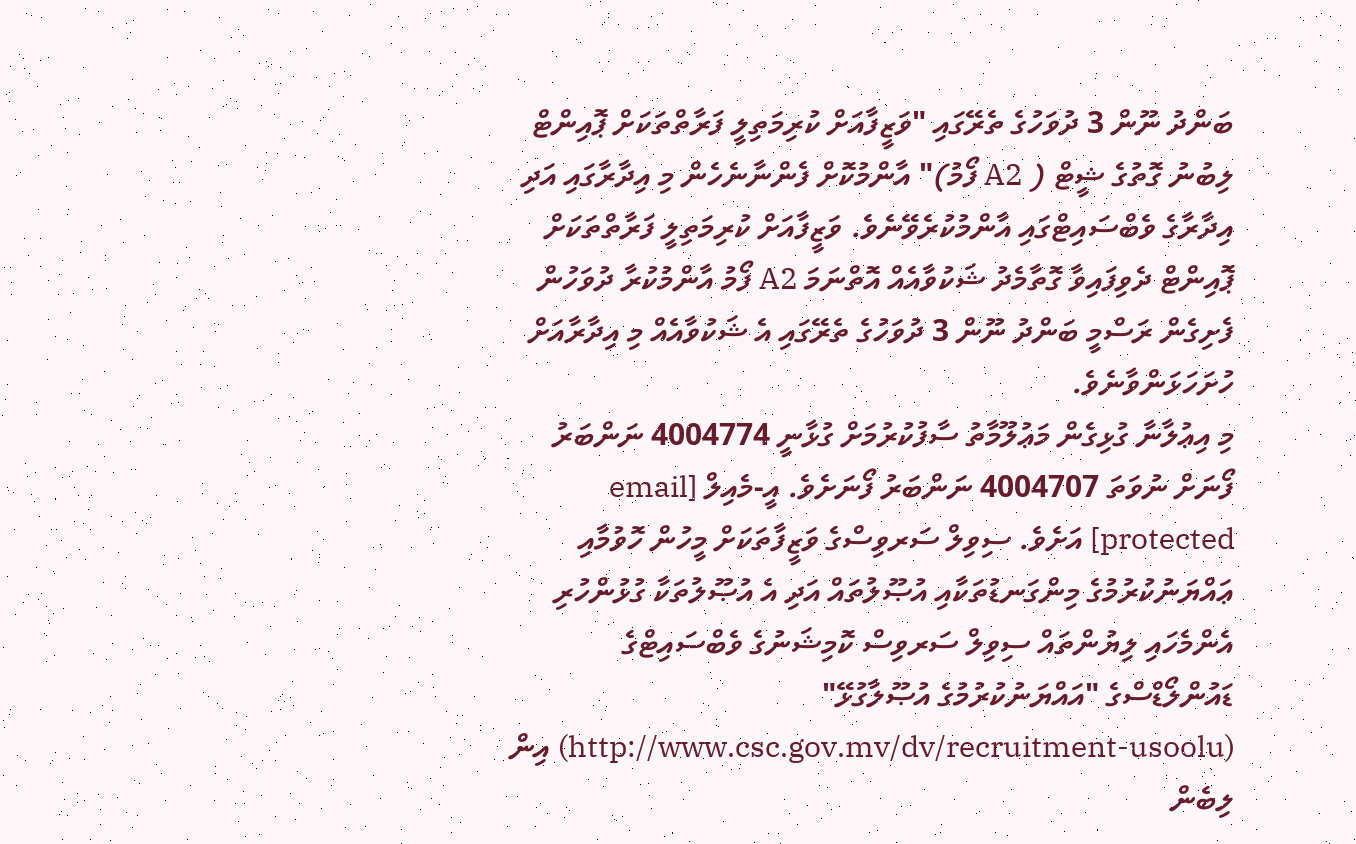ބަންދު ނޫން 3 ދުވަހުގެ ތެރޭގައި "ވަޒީފާއަށް ކުރިމަތިލީ ފަރާތްތަކަށް ޕޮއިންޓް ލިބުނު ގޮތުގެ ޝީޓް ( A2 ފޯމު)" އާންމުކޮށް ފެންނާނެހެން މި އިދާރާގައި އަދި އިދާރާގެ ވެބްސައިޓްގައި އާންމުކުރެވޭނެވެ. ވަޒީފާއަށް ކުރިމަތިލީ ފަރާތްތަކަށް ޕޮއިންޓް ދެވިފައިވާ ގޮތާމެދު ޝަކުވާއެއް އޮތްނަމަ A2 ފޯމު އާންމުކުރާ ދުވަހުން ފެށިގެން ރަސްމީ ބަންދު ނޫން 3 ދުވަހުގެ ތެރޭގައި އެ ޝަކުވާއެއް މި އިދާރާއަށް ހުށަހަޅަންވާނެވެ.
މި އިޢުލާނާ ގުޅިގެން މަޢުލޫމާތު ސާފުކުރުމަށް ގުޅާނީ 4004774 ނަންބަރު ފޯނަށް ނުވަތަ 4004707 ނަންބަރު ފޯނަށެވެ. އީ-މެއިލް [email protected] އަށެވެ. ސިވިލް ސަރވިސްގެ ވަޒީފާތަކަށް މީހުން ހޮވުމާއި ޢައްޔަނުކުރުމުގެ މިންގަނޑުތަކާއި އުޞޫލުތައް އަދި އެ އުޞޫލުތަކާ ގުޅުންހުރި އެންމެހައި ލިޔުންތައް ސިވިލް ސަރވިސް ކޮމިޝަނުގެ ވެބްސައިޓްގެ ޑައުންލޯޑްސްގެ "އައްޔަނުކުރުމުގެ އުޞޫލާގުޅޭ" (http://www.csc.gov.mv/dv/recruitment-usoolu) އިން ލިބެން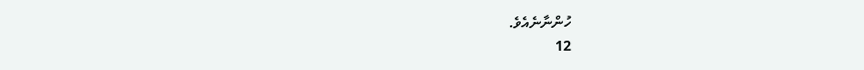ހުންނާނެއެވެ.
12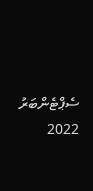ސެޕްޓެންބަރު 2022